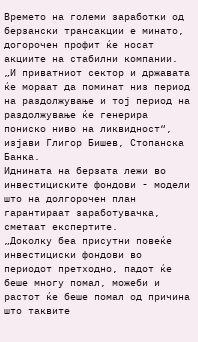Времето на големи заработки од берзански трансакции е минато, догорочен профит ќе носат акциите на стабилни компании.
„И приватниот сектор и државата ќе мораат да поминат низ период на раздолжување и тој период на раздолжување ќе генерира пониско ниво на ликвидност“, изјави Глигор Бишев, Стопанска Банка.
Иднината на берзата лежи во инвестициските фондови - модели што на долгорочен план гарантираат заработувачка, сметаат експертите.
„Доколку беа присутни повеќе инвестициски фондови во периодот претходно, падот ќе беше многу помал, можеби и растот ќе беше помал од причина што таквите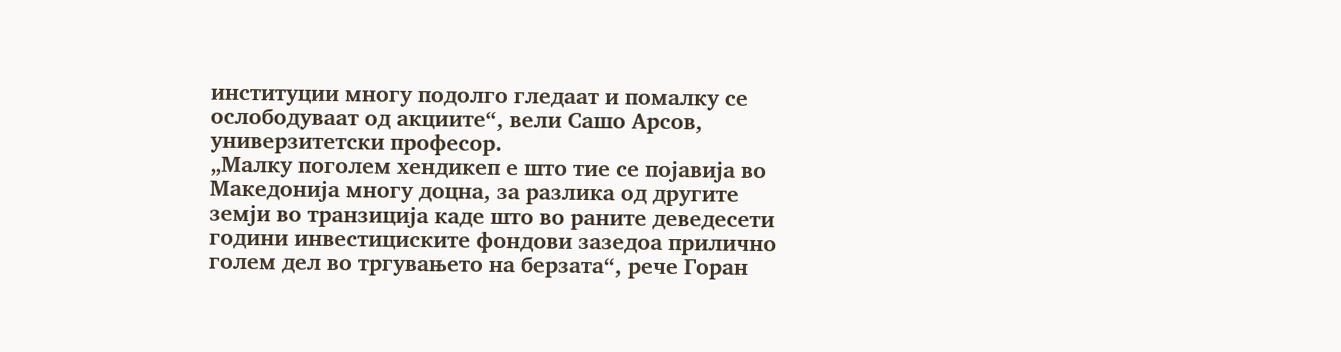институции многу подолго гледаат и помалку се ослободуваат од акциите“, вели Сашо Арсов, универзитетски професор.
„Малку поголем хендикеп е што тие се појавија во Македонија многу доцна, за разлика од другите земји во транзиција каде што во раните деведесети години инвестициските фондови зазедоа прилично голем дел во тргувањето на берзата“, рече Горан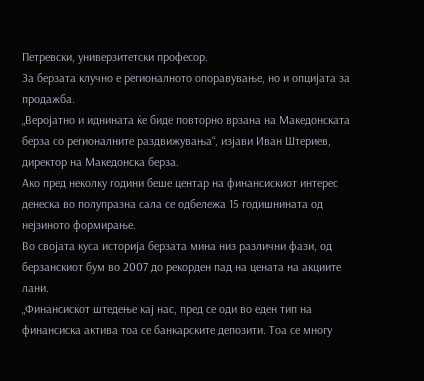Петревски, универзитетски професор.
За берзата клучно е регионалното опоравување, но и опцијата за продажба.
„Веројатно и иднината ќе биде повторно врзана на Македонската берза со регионалните раздвижувања“, изјави Иван Штериев, директор на Македонска берза.
Ако пред неколку години беше центар на финансискиот интерес денеска во полупразна сала се одбележа 15 годишнината од нејзиното формирање.
Во својата куса историја берзата мина низ различни фази, од берзанскиот бум во 2007 до рекорден пад на цената на акциите лани.
„Финансискот штедење кај нас, пред се оди во еден тип на финансиска актива тоа се банкарските депозити. Тоа се многу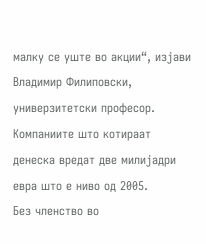малку се уште во акции“, изјави Владимир Филиповски, универзитетски професор.
Компаниите што котираат денеска вредат две милијадри евра што е ниво од 2005.
Без членство во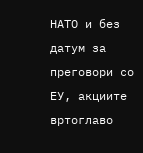НАТО и без датум за преговори со ЕУ, акциите вртоглаво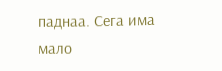паднаа. Сега има мало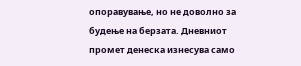опоравување, но не доволно за будење на берзата. Дневниот промет денеска изнесува само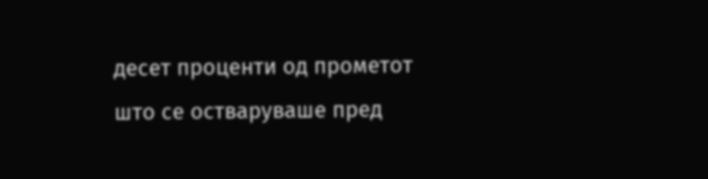десет проценти од прометот што се остваруваше пред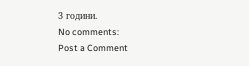3 години.
No comments:
Post a Comment